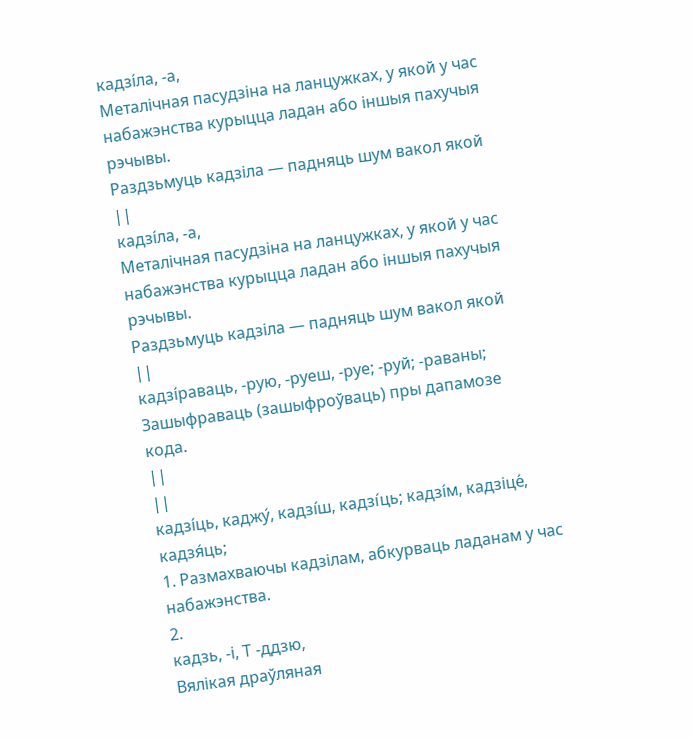кадзі́ла, -а,
Металічная пасудзіна на ланцужках, у якой у час набажэнства курыцца ладан або іншыя пахучыя рэчывы.
Раздзьмуць кадзіла — падняць шум вакол якой
||
кадзі́ла, -а,
Металічная пасудзіна на ланцужках, у якой у час набажэнства курыцца ладан або іншыя пахучыя рэчывы.
Раздзьмуць кадзіла — падняць шум вакол якой
||
кадзі́раваць, -рую, -руеш, -руе; -руй; -раваны;
Зашыфраваць (зашыфроўваць) пры дапамозе кода.
||
||
кадзі́ць, каджу́, кадзі́ш, кадзі́ць; кадзі́м, кадзіце́, кадзя́ць;
1. Размахваючы кадзілам, абкурваць ладанам у час набажэнства.
2.
кадзь, -і, Т -ддзю,
Вялікая драўляная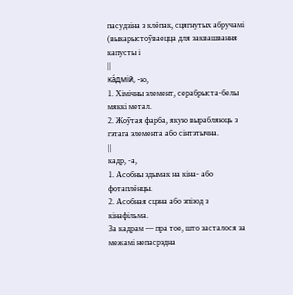пасудзіна з клёпак, сцягнутых абручамі (выкарыстоўваецца для заквашвання капусты і
||
ка́дмій, -ю,
1. Хімічны элемент, серабрыста-белы мяккі метал.
2. Жоўтая фарба, якую вырабляюць з гэтага элемента або сінтэтычна.
||
кадр, -а,
1. Асобны здымак на кіна- або фотаплёнцы.
2. Асобная сцэна або эпізод з кінафільма.
За кадрам — пра тое, што засталося за межамі непасрэдна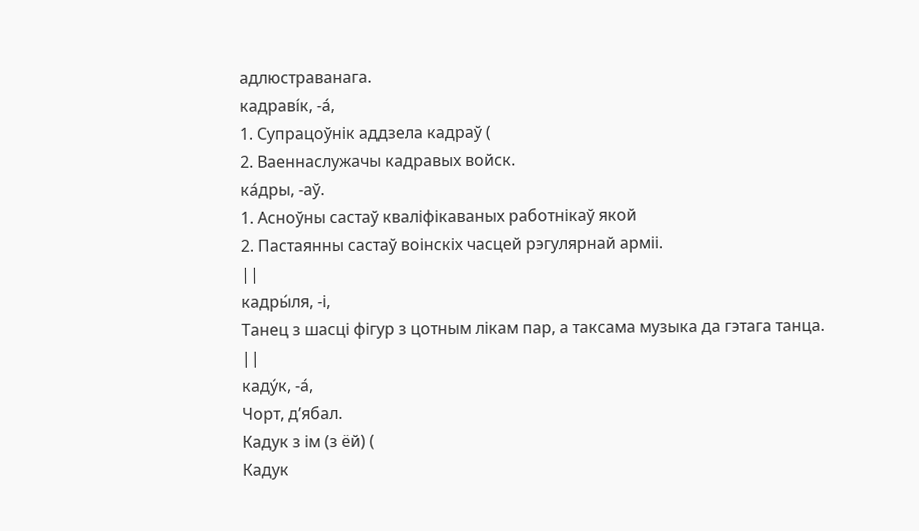адлюстраванага.
кадраві́к, -а́,
1. Супрацоўнік аддзела кадраў (
2. Ваеннаслужачы кадравых войск.
ка́дры, -аў.
1. Асноўны састаў кваліфікаваных работнікаў якой
2. Пастаянны састаў воінскіх часцей рэгулярнай арміі.
||
кадры́ля, -і,
Танец з шасці фігур з цотным лікам пар, а таксама музыка да гэтага танца.
||
каду́к, -а́,
Чорт, д’ябал.
Кадук з ім (з ёй) (
Кадук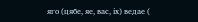яго (цябе, яе, вас, іх) ведае (